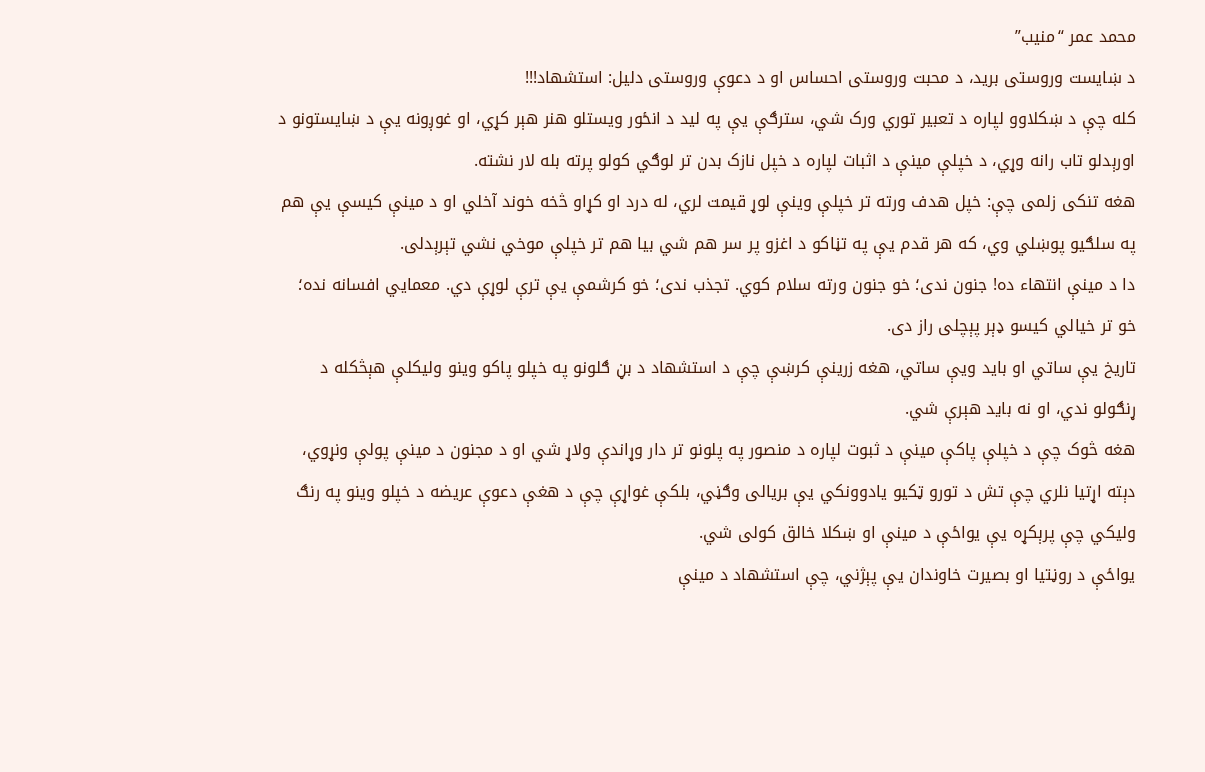محمد عمر “منیب”
د ښایست وروستی برید، د محبت وروستی احساس او د دعوې وروستی دلیل: استشهاد!!!
کله چې د ښکلاوو لپاره د تعبیر توري ورک شي، سترګې یې په لید د انځور ویستلو هنر هېر کړي، او غوږونه یې د ښایستونو د اورېدلو تاب رانه وړي، د خپلې مینې د اثبات لپاره د خپل نازک بدن تر لوګي کولو پرته بله لار نشته.
هغه تنکی زلمی چې: خپل هدف ورته تر خپلې وینې لوړ قیمت لري، له درد او کړاو څخه خوند آخلي او د مینې کیسې یې هم په سلګیو پوښلي وي، که هر قدم یې په تڼاکو د اغزو پر سر هم شي بیا هم تر خپلې موخي نشي تېرېدلی.
دا د مینې انتهاء ده! جنون ندی؛ خو جنون ورته سلام کوي. تجذب ندی؛ خو کرشمې یې ترې لوړې دي. معمایي افسانه نده؛ خو تر خیالي کیسو ډېر پېچلی راز دی.
تاریخ یې ساتي او باید ویې ساتي، هغه زرینې کرښې چې د استشهاد د بڼ ګلونو په خپلو پاکو وینو ولیکلې هېڅکله د ړنګولو ندي، او نه باید هېرې شي.
هغه څوک چې د خپلې پاکې مینې د ثبوت لپاره د منصور په پلونو تر دار وړاندې ولاړ شي او د مجنون د مینې پولې ونړوي، دېته اړتیا نلري چې تش د تورو ټکیو یادوونکي یې بریالی وګڼي، بلکې غواړې چې د هغې دعوې عریضه د خپلو وینو په رنګ ولیکي چې پرېکړه یې یواځې د مینې او ښکلا خالق کولی شي.
یواځې د روڼتیا او بصیرت خاوندان یې پېژني، چې استشهاد د مینې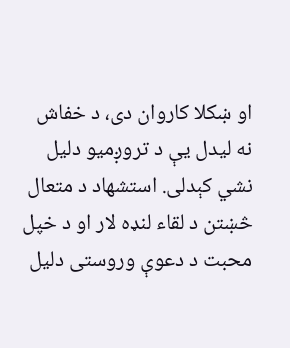او ښکلا کاروان دی، د خفاش نه لیدل یې د تروږمیو دلیل نشي کېدلی. استشهاد د متعال څښتن د لقاء لنډه لار او د خپل محبت د دعوې وروستی دلیل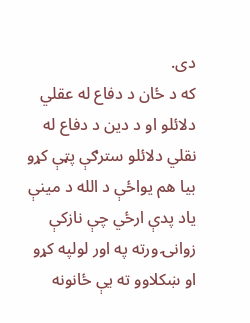دی.
که د ځان د دفاع له عقلي دلائلو او د دین د دفاع له نقلي دلائلو سترګې پټې کړو بیا هم یواځې د الله د مینې یاد پدې ارځي چې نازکې زوانۍ ورته په اور لولپه کړو او ښکلاوو ته یې ځانونه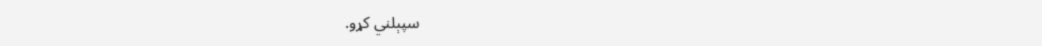سپېلني کړو.